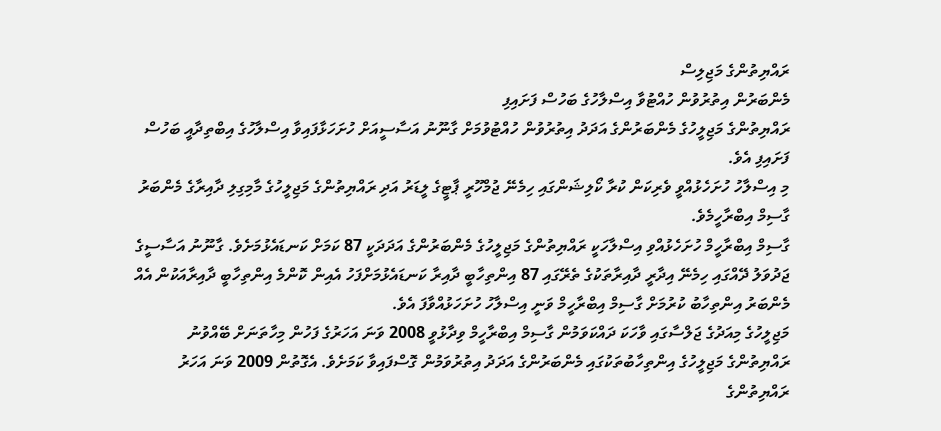ރައްޔިތުންގެ މަޖިލިސް
މެންބަރުން އިތުރުވުން ހުއްޓުވާ އިސްލާހުގެ ބަހުސް ފަށައިފި
ރައްޔިތުންގެ މަޖިލީހުގެ މެންބަރުންގެ އަދަދު އިތުރުވުން ހުއްޓުވުމަށް ގާނޫނު އަސާސީއަށް ހުށަހަޅާފައިވާ އިސްލާހުގެ އިބްތިދާއީ ބަހުސް ފަށައިފި އެވެ.
މި އިސްލާހު ހުށަހެޅުއްވީ ވެރިކަން ކުރާ ކޯލިޝަންގައި ހިމެނޭ ޖުމްހޫރީ ޕާޓީގެ ލީޑަރު އަދި ރައްޔިތުންގެ މަޖިލީހުގެ މާމިގިލި ދާއިރާގެ މެންބަރު ގާސިމް އިބްރާހީމެވެ.
ގާސިމް އިބްރާހީމް ހުށަހެޅުއްވި އިސްލާހަކީ ރައްޔިތުންގެ މަޖިލީހުގެ މެންބަރުންގެ އަދަދަކީ 87 ކަމަށް ކަނޑައެޅުމަށެވެ. ގާނޫނު އަސާސީގެ ޖަދުވަލު ދޭއްގައި ހިމެނޭ އިދާރީ ދާއިރާތަކުގެ ތެރޭގައި 87 އިންތިހާބީ ދާއިރާ ކަނޑައެޅުމަށްފަހު އެއިން ކޮންމެ އިންތިހާބީ ދާއިރާއަކުން އެއް މެންބަރު އިންތިހާބު ކުރުމަށް ގާސިމް އިބްރާހީމް ވަނީ އިސްލާހު ހުށަހަޅުއްވާފަ އެވެ.
މަޖިލީހުގެ މިއަދުގެ ޖަލްސާގައި ވާހަކަ ދައްކަވަމުން ގާސިމް އިބްރާހީމް ވިދާޅުވީ 2008 ވަނަ އަހަރުގެ ފަހުން މިހާތަނަށް ބޭއްވުނު ރައްޔިތުންގެ މަޖިލީހުގެ އިންތިހާބުތަކުގައި މެންބަރުންގެ އަދަދު އިތުރުވަމުން ގޮސްފައިވާ ކަމަށެވެ. އެގޮތުން 2009 ވަނަ އަހަރު ރައްޔިތުންގެ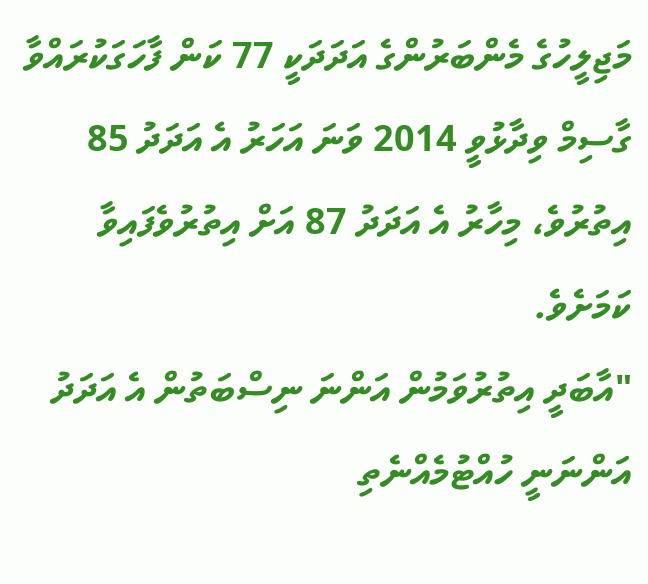މަޖިލީހުގެ މެންބަރުންގެ އަދަދަކީ 77 ކަން ފާހަގަކުރައްވާ ގާސިމް ވިދާޅުވީ 2014 ވަނަ އަހަރު އެ އަދަދު 85 އިތުރުވެ، މިހާރު އެ އަދަދު 87 އަށް އިތުރުވެފައިވާ ކަމަށެވެ.
"އާބަދީ އިތުރުވަމުން އަންނަ ނިސްބަތުން އެ އަދަދު އަންނަނީ ހުއްޓުމެއްނެތި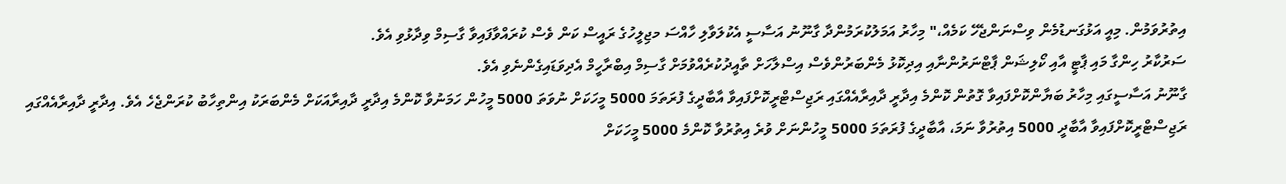އިތުރުވަމުން. މިއީ އަޅުގަނޑުމެން ވިސްނަންޖެހޭ ކަމެއް،" މިހާރު އަމަލުކުރަމުންދާ ގާނޫނު އަސާސީ އެކުލަވާލި ހާއްސަ މޖިލީހުގެ ރައީސް ކަން ވެސް ކުރައްވާފައިވާ ގާސިމް ވިދާޅުވި އެވެ.
ސަރުކާރު ހިންގާ މައި ޕާޓީ އާއި ކޯލިޝަން ޕާޓްނަރުންނާއި އިދިކޮޅު މެންބަރުންވެސް އިސްލާހަށް ތާއީދުކުރެއްވުމަށް ގާސިމް އިބްރާހީމް އެދިވަޑައިގެންނެވި އެވެ.
ގާނޫނު އަސާސީގައި މިހާރު ބަޔާންކޮށްފައިވާ ގޮތުން ކޮންމެ އިދާރީ ދާއިރާއެއްގައި ރަޖިސްޓްރީކޮށްފައިވާ އާބާދީގެ ފުރަތަމަ 5000 މީހަކަށް ނުވަތަ 5000 މީހުން ހަމަނުވާ ކޮންމެ އިދާރީ ދާއިރާއަކަށް މެންބަރަކު އިންތިހާބު ކުރަންޖެހެ އެވެ. އިދާރީ ދާއިރާއެއްގައި ރަޖިސްޓްރީކޮށްފައިވާ އާބާދީ 5000 އިތުރުވާ ނަމަ، އާބާދީގެ ފުރަތަމަ 5000 މީހުންނަށް ވުރެ އިތުރުވާ ކޮންމެ 5000 މީހަކަށް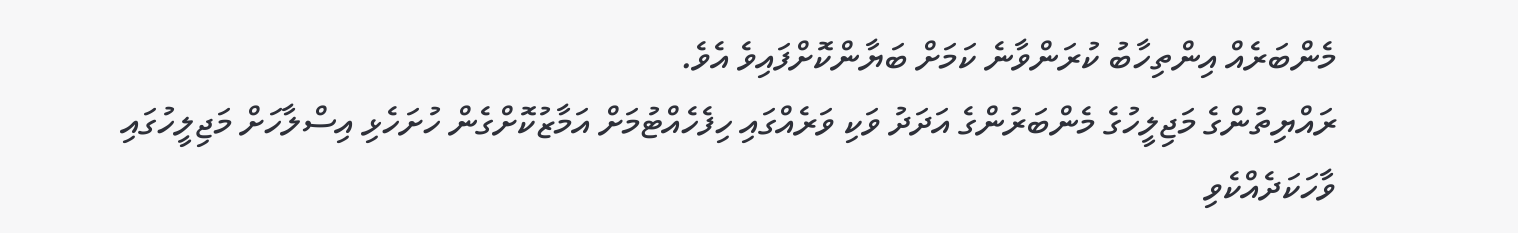މެންބަރެއް އިންތިހާބު ކުރަންވާނެ ކަމަށް ބަޔާންކޮށްފައިވެ އެވެ.
ރައްޔިތުންގެ މަޖިލީހުގެ މެންބަރުންގެ އަދަދު ވަކި ވަރެއްގައި ހިފެހެއްޓުމަށް އަމާޒުކޮށްގެން ހުށަހެޅި އިސްލާހަށް މަޖިލީހުގައި ވާހަކަދެއްކެވި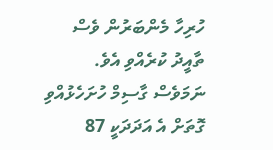ހުރިހާ މެންބަރުން ވެސް ތާއީދު ކުރެއްވި އެވެ. ނަމަވެސް ގާސިމް ހުށަހެޅުއްވި ގޮތަށް އެ އަދަދަކީ 87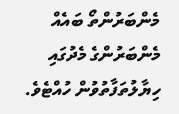މެންބަރުންތޯ ބައެއް މެންބަރުންގެ މެދުގައި ހިޔާލުތަފާތުވުން ހުއްޓެވެ.